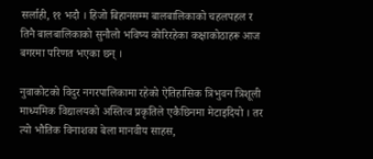सर्लाही, ११ भदौ । हिजो बिहानसम्म बालबालिकाको चहलपहल र तिनै बालबालिकाको सुनौलो भविष्य कोरिरहेका कक्षाकोठाहरू आज बगरमा परिणत भएका छन् ।

नुवाकोटको विदुर नगरपालिकामा रहेको ऐतिहासिक त्रिभुवन त्रिशूली माध्यमिक विद्यालयको अस्तित्व प्रकृतिले एकैछिनमा मेटाइदियो । तर त्यो भौतिक विनाशका बेला मानवीय साहस,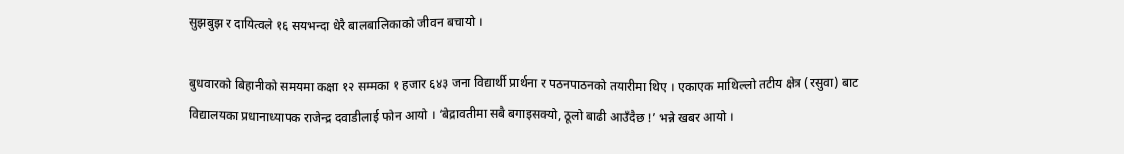सुझबुझ र दायित्वले १६ सयभन्दा धेरै बालबालिकाको जीवन बचायो ।

बुधवारको बिहानीको समयमा कक्षा १२ सम्मका १ हजार ६४३ जना विद्यार्थी प्रार्थना र पठनपाठनको तयारीमा थिए । एकाएक माथिल्लो तटीय क्षेत्र (रसुवा) बाट विद्यालयका प्रधानाध्यापक राजेन्द्र दवाडीलाई फोन आयो । ‘बेद्रावतीमा सबै बगाइसक्यो, ठूलो बाढी आउँदैछ !’ भन्ने खबर आयो ।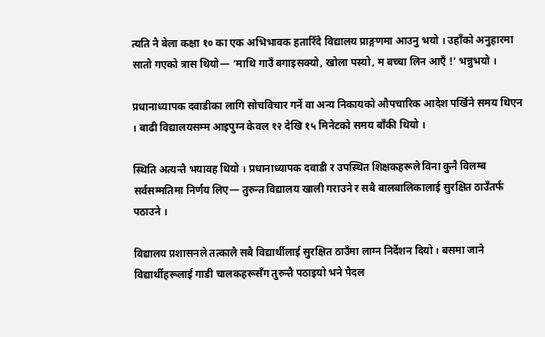त्यति नै बेला कक्षा १० का एक अभिभावक हतारिँदै विद्यालय प्राङ्गणमा आउनु भयो । उहाँको अनुहारमा सातो गएको त्रास थियो— ‘माथि गाउँ बगाइसक्यो, खोला पस्यो, म बच्चा लिन आएँ !’ भन्नुभयो ।

प्रधानाध्यापक दवाडीका लागि सोचविचार गर्ने वा अन्य निकायको औपचारिक आदेश पर्खिने समय थिएन । बाढी विद्यालयसम्म आइपुग्न केवल १२ देखि १५ मिनेटको समय बाँकी थियो ।

स्थिति अत्यन्तै भयावह थियो । प्रधानाध्यापक दवाडी र उपस्थित शिक्षकहरूले विना कुनै विलम्ब सर्वसम्मतिमा निर्णय लिए— तुरुन्त विद्यालय खाली गराउने र सबै बालबालिकालाई सुरक्षित ठाउँतर्फ पठाउने ।

विद्यालय प्रशासनले तत्कालै सबै विद्यार्थीलाई सुरक्षित ठाउँमा लाग्न निर्देशन दियो । बसमा जाने विद्यार्थीहरूलाई गाडी चालकहरूसँग तुरुन्तै पठाइयो भने पैदल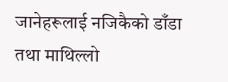जानेहरूलाई नजिकैको डाँडा तथा माथिल्लो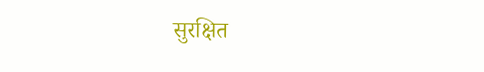सुरक्षित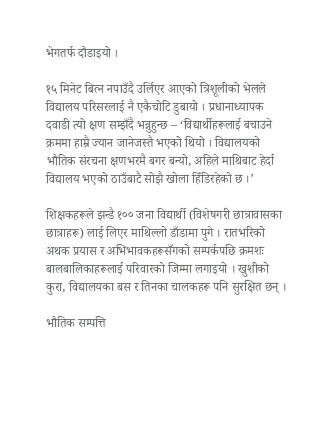भेगतर्फ दौडाइयो ।

१५ मिनेट बित्न नपाउँदै उर्लिएर आएको त्रिशूलीको भेलले विद्यालय परिसरलाई नै एकैचोटि डुबायो । प्रधानाध्यापक दवाडी त्यो क्षण सम्झँदै भन्नुहुन्छ – ‘विद्यार्थीहरूलाई बचाउने क्रममा हाम्रै ज्यान जानेजस्तै भएको थियो । विद्यालयको भौतिक संरचना क्षणभरमै बगर बन्यो, अहिले माथिबाट हेर्दा विद्यालय भएको ठाउँबाटै सोझै खोला हिँडिरहेको छ ।’

शिक्षकहरूले झन्डै १०० जना विद्यार्थी (विशेषगरी छात्रावासका छात्राहरू) लाई लिएर माथिल्लो डाँडामा पुगे । रातभरिको अथक प्रयास र अभिभावकहरूसँगको सम्पर्कपछि क्रमशः बालबालिकाहरूलाई परिवारको जिम्मा लगाइयो । खुशीको कुरा, विद्यालयका बस र तिनका चालकहरू पनि सुरक्षित छन् ।

भौतिक सम्पत्ति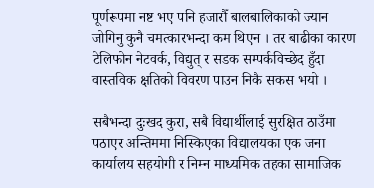पूर्णरूपमा नष्ट भए पनि हजारौँ बालबालिकाको ज्यान जोगिनु कुनै चमत्कारभन्दा कम थिएन । तर बाढीका कारण टेलिफोन नेटवर्क, विद्युत् र सडक सम्पर्कविच्छेद हुँदा वास्तविक क्षतिको विवरण पाउन निकै सकस भयो ।

सबैभन्दा दुःखद कुरा, सबै विद्यार्थीलाई सुरक्षित ठाउँमा पठाएर अन्तिममा निस्किएका विद्यालयका एक जना कार्यालय सहयोगी र निम्न माध्यमिक तहका सामाजिक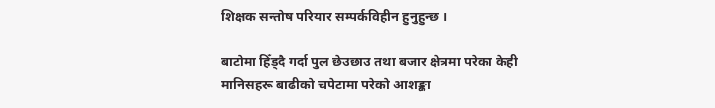शिक्षक सन्तोष परियार सम्पर्कविहीन हुनुहुन्छ ।

बाटोमा हिँड्दै गर्दा पुल छेउछाउ तथा बजार क्षेत्रमा परेका केही मानिसहरू बाढीको चपेटामा परेको आशङ्का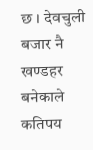छ । देवचुली बजार नै खण्डहर बनेकाले कतिपय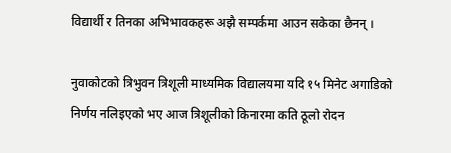विद्यार्थी र तिनका अभिभावकहरू अझै सम्पर्कमा आउन सकेका छैनन् ।

नुवाकोटको त्रिभुवन त्रिशूली माध्यमिक विद्यालयमा यदि १५ मिनेट अगाडिको निर्णय नलिइएको भए आज त्रिशूलीको किनारमा कति ठूलो रोदन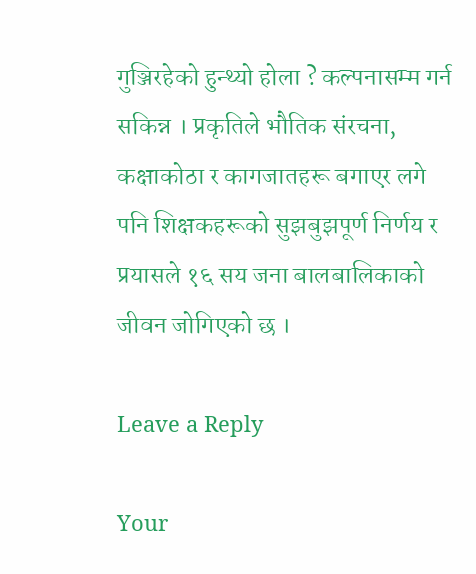गुञ्जिरहेको हुन्थ्यो होला ? कल्पनासम्म गर्न सकिन्न । प्रकृतिले भौतिक संरचना, कक्षाकोठा र कागजातहरू बगाएर लगे पनि शिक्षकहरूको सुझबुझपूर्ण निर्णय र प्रयासले १६ सय जना बालबालिकाको जीवन जोगिएको छ ।

Leave a Reply

Your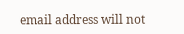email address will not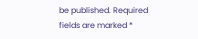be published. Required fields are marked *